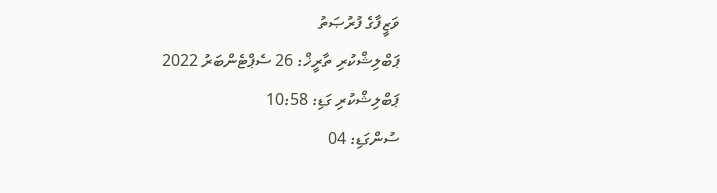ވަޒީފާގެ ފުރުޞަތު
ޕަބްލިޝްކުރި ތާރީޚް: 26 ސެޕްޓެންބަރު 2022
ޕަބްލިޝްކުރި ގަޑި: 10:58
ސުންގަޑި: 04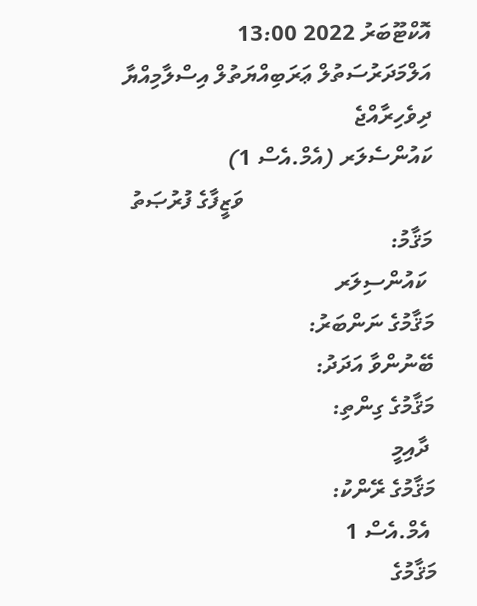އޮކްޓޫބަރު 2022 13:00
އަލްމަދަރުސަތުލް ޢަރަބިއްޔަތުލް އިސްލާމިއްޔާ
ދިވެހިރާއްޖެ
ކައުންސެލަރ (އެމް.އެސް 1)
                                 ވަޒީފާގެ ފުރުޞަތު
މަޤާމު:
 ކައުންސިލަރ
މަޤާމުގެ ނަންބަރު:
ބޭނުންވާ އަދަދު:
މަޤާމުގެ ގިންތި:
 ދާއިމީ
މަޤާމުގެ ރޭންކު:
 އެމް.އެސް 1
މަޤާމުގެ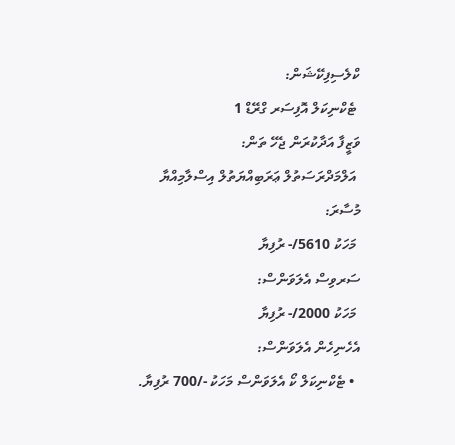ކްލެސިފިކޭޝަން:
 ޓެކްނިކަލް އޮފިސަރ ގްރޭޑް 1
ވަޒީފާ އަދާކުރަން ޖެހޭ ތަން:
 އަލްމަދްރަސަތުލް ޢަރަބިއްޔަތުލް އިސްލާމިއްޔާ
މުސާރަ:
 މަހަކު 5610/- ރުފިޔާ
ސަރވިސް އެލަވަންސް:
 މަހަކު 2000/- ރުފިޔާ
އެހެނިހެން އެލަވަންސް:
  • ޓެކްނިކަލް ކޯ އެލަވަންސް މަހަކު -/700 ރުފިޔާ.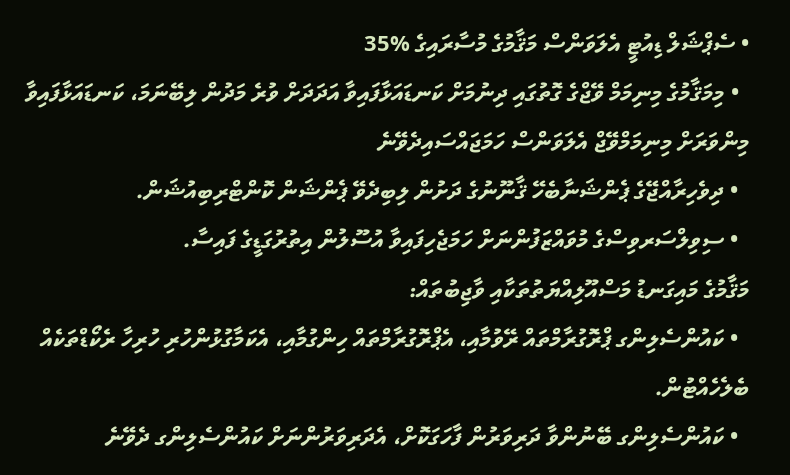• ސެޕްޝަލް ޑިއުޓީ އެލަވަންސް މަޤާމުގެ މުސާރައިގެ %35
  • މިމަޤާމުގެ މިނިމަމް ވޭޖްގެ ގޮތުގައި ދިނުމަށް ކަނޑައަޅާފައިވާ އަދަދަށް ވުރެ މަދުން ލިބޭނަމަ، ކަނޑައަޅާފައިވާ މިންވަރަށް މިނިމަމްވޭޖް އެލަވަންސް ހަމަޖައްސައިދެވޭނެ
  • ދިވެހިރާއްޖޭގެ ޕެންޝަނާބެހޭ ޤާނޫނުގެ ދަށުން ލިބިދެވޭ ޕެންޝަން ކޮންޓްރިބިއުޝަން.
  • ސިވިލްސަރވިސްގެ މުވައްޒަފުންނަށް ހަމަޖެހިފައިވާ އުސޫލުން އިތުރުގަޑީގެ ފައިސާ.
މަޤާމުގެ މައިގަނޑު މަސްއޫލިއްޔަތުތަކާއި ވާޖިބުތައް:
  • ކައުންސެލިންގ ޕްރޮގުރާމްތައް ރޭވުމާއި، އެޕްރޮގުރާމްތައް ހިންގުމާއި، އެކަމާގުޅުންހުރި ހުރިހާ ރެކޯޑްތަކެއް ބެލެހެއްޓުން.
  • ކައުންސެލިންގ ބޭނުންވާ ދަރިވަރުން ފާހަގަކޮށް، އެދަރިވަރުންނަށް ކައުންސެލިންގ ދެވޭނެ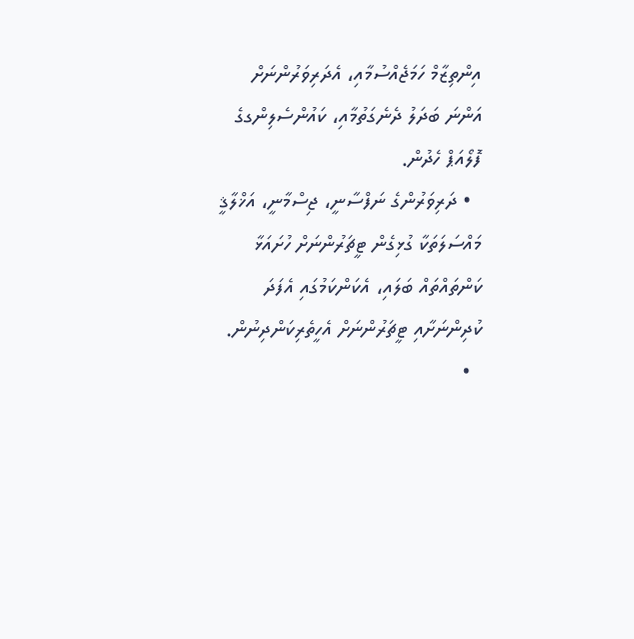އިންތިޒާމް ހަމަޖެއްސުމާއި، އެދަރިވަރުންނަށް އަންނަ ބަދަލު ދެނެގަތުމާއި، ކައުންސެލިންގގެ ފޮލޯއަޕް ހެދުން.
  • ދަރިވަރުންގެ ނަފްސާނީ، ޖިސްމާނީ، އަޚްލާޤީ މައްސަލަތަކާ ގުޅިގެން ޓީޗަރުންނަށް ހުށައަޅާ ކަންތައްތައް ބަލައި، އެކަންކަމުގައި އެފަދަ ކުދިންނަށާއި ޓީޗަރުންނަށް އެހީތެރިކަންދިނުން.
  •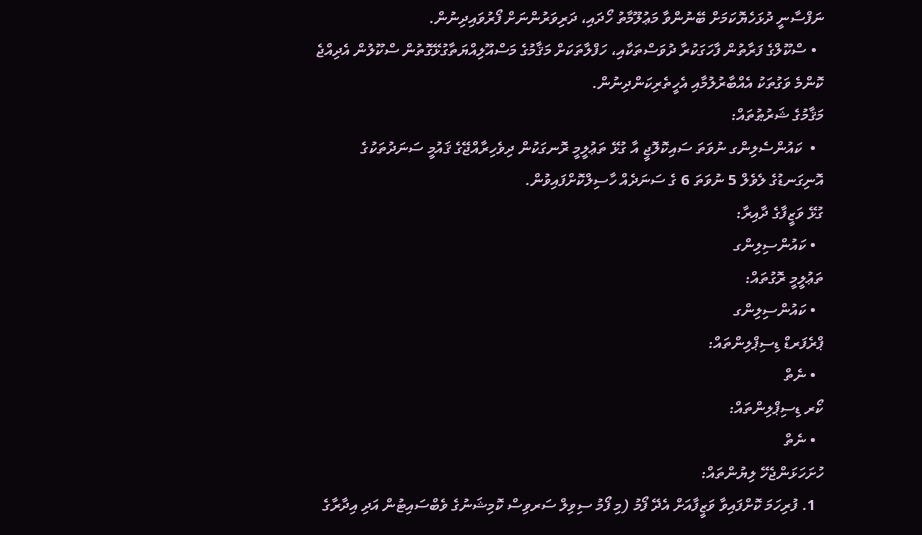ނަފްސާނީ ދުޅަހެޔޮކަމަށް ބޭނުންވާ މަޢުލޫމާތު ހޯދައި، ދަރިވަރުންނަށް ފޯރުވައިދިނުން.
  • ސްކޫލްގެ ފަރާތުން ފާހަގަކުރާ ދުވަސްތަކާއި، ހަފްލާތަކަށް މަޤާމުގެ މަސްއޫލިއްޔަތާގުޅޭގޮތުން ސްކޫލުން އެދިއްޖެ ކޮންމެ ވަގުތަކު އެއްބާރުލުމާއި އެހީތެރިކަންދިނުން.
މަޤާމުގެ ޝަރުޠުތައް:
  •  ކައުންސެލިންގ ނުވަތަ ސައިކޮލޮޖީ އާ ގުޅޭ ތަޢުލީމީ ރޮނގަކުން ދިވެހިރާއްޖޭގެ ޤައުމީ ސަނަދުތަކުގެ އޮނިގަނޑުގެ ލެވެލް 5 ނުވަތަ 6 ގެ ސަނަދެއް ހާސިލްކޮށްފައިވުން.
ގުޅޭ ވަޒީފާގެ ދާއިރާ:
  • ކައުންސިލިންގ
ތަޢުލީމީ ރޮގުތައް:
  • ކައުންސިލިންގ
ޕްރެފަރޑް ޑިސިޕްލިންތައް:
  • ނެތް
ކޯރ ޑިސިޕްލިންތައް:
  • ނެތް
ހުށަހަޅަންޖެހޭ ލިޔުންތައް:
  1. ފުރިހަމަ ކޮށްފައިވާ ވަޒީފާއަށް އެދޭ ފޯމު (މި ފޯމު ސިވިލް ސަރވިސް ކޮމިޝަނުގެ ވެބްސައިޓުން އަދި އިދާރާގެ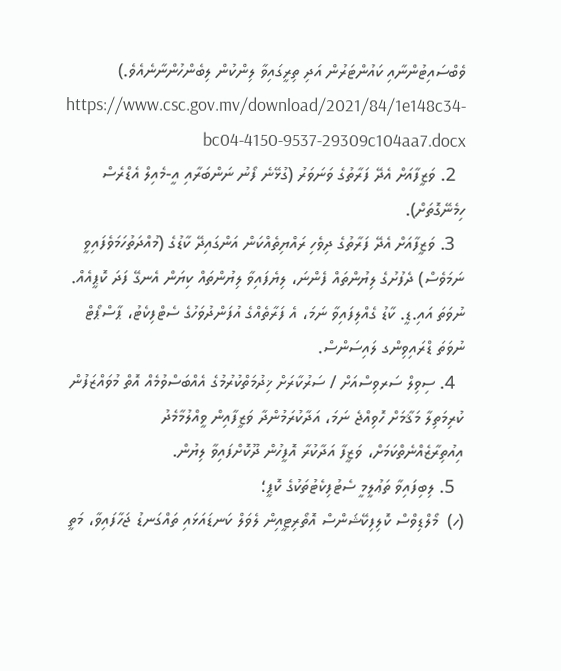ވެބްސައިޓުންނާއި ކައުންޓަރުން އަދި ތިރީގައިވާ ލިންކުން ލިބެންހުންނާނެއެވެ.)  https://www.csc.gov.mv/download/2021/84/1e148c34-bc04-4150-9537-29309c104aa7.docx
  2. ވަޒީފާއަށް އެދޭ ފަރާތުގެ ވަނަވަރު (ގުޅޭނެ ފޯނު ނަންބަރާއި އީ-މެއިލް އެޑްރެސް ހިމެނޭގޮތަށް).
  3. ވަޒީފާއަށް އެދޭ ފަރާތުގެ ދިވެހި ރައްޔިތެއްކަން އަންގައިދޭ ކާޑުގެ (މުއްދަތުހަމަވެފައިވީ ނަމަވެސް) ދެފުށުގެ ލިޔުންތައް ފެންނަ، ލިޔެފައިވާ ލިޔުންތައް ކިޔަން އެނގޭ ފަދަ ކޮޕީއެއް. ނުވަތަ އައި.ޑީ. ކާޑު ގެއްލިފައިވާ ނަމަ، އެ ފަރާތެއްގެ އުފަންދުވަހުގެ ސެޓްފިކެޓު، ޕާސްޕޯޓް ނުވަތަ ޑްރައިވިންގ ލައިސަންސް.
  4. ސިވިލް ސަރވިސްއަށް / ސަރުކާރަށް ޚިދުމަތްކުރުމުގެ އެއްބަސްވުމެއް އޮތް މުވައްޒަފުން ކުރިމަތިލާ މަޤާމަށް ހޮވިއްޖެ ނަމަ، އަދާކުރަމުންދާ ވަޒީފާއިން ވީއްލުމާމެދު އިއުތިރާޒެއްނެތްކަމަށް، ވަޒީފާ އަދާކުރާ އޮފީހުން ދޫކޮށްފައިވާ ލިޔުން.
  5. ލިބިފައިވާ ތަޢުލީމީ ސެޓުފިކެޓުތަކުގެ ކޮޕީ؛
(ހ)  މޯލްޑިވްސް ކޮލިފިކޭޝަންސް އޮތޯރިޓީއިން ލެވަލް ކަނޑައަޅައި ތައްގަނޑު ޖަހާފައިވާ، މަތީ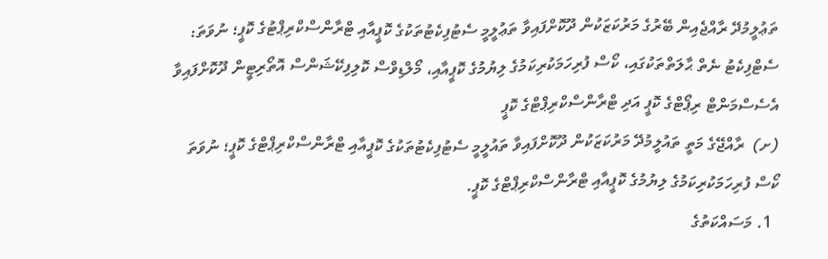ތަޢުލީމުދޭ ރާއްޖެއިން ބޭރުގެ މަރުކަޒަކުން ދޫކޮށްފައިވާ ތަޢުލީމީ ސެޓުފިކެޓުތަކުގެ ކޮޕީއާއި ޓްރާންސްކްރިޕްޓުގެ ކޮޕީ؛ ނުވަތަ: ސެޓްފިކެޓު ނެތް ޙާލަތްތަކުގައި، ކޯސް ފުރިހަމަކުރިކަމުގެ ލިޔުމުގެ ކޮޕީއާއި، މޯލްޑިވްސް ކޮލިފިކޭޝަންސް އޮތޯރިޓީން ދޫކޮށްފައިވާ އެސެސްމަންޓް ރިޕޯޓްގެ ކޮޕީ އަދި ޓްރާންސްކްރިޕްޓްގެ ކޮޕީ
(ށ)  ރާއްޖޭގެ މަތީ ތައުލީމުދޭ މަރުކަޒަކުން ދޫކޮށްފައިވާ ތައުލީމީ ސެޓުފިކެޓުތަކުގެ ކޮޕީއާއި ޓްރާންސްކްރިޕްޓްގެ ކޮޕީ؛ ނުވަތަ ކޯސް ފުރިހަމަކުރިކަމުގެ ލިޔުމުގެ ކޮޕީއާއި ޓްރާންސްކްރިޕްޓްގެ ކޮޕީ.
  1. މަސައްކަތުގެ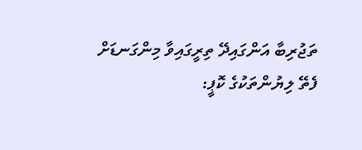ތަޖުރިބާ އަންގައިދޭ ތިރީގައިވާ މިންގަނޑަށް ފެތޭ ލިޔުންތަކުގެ ކޮޕީ: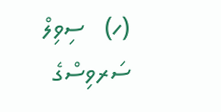(ހ)   ސިވިލް ސަރވިސްގެ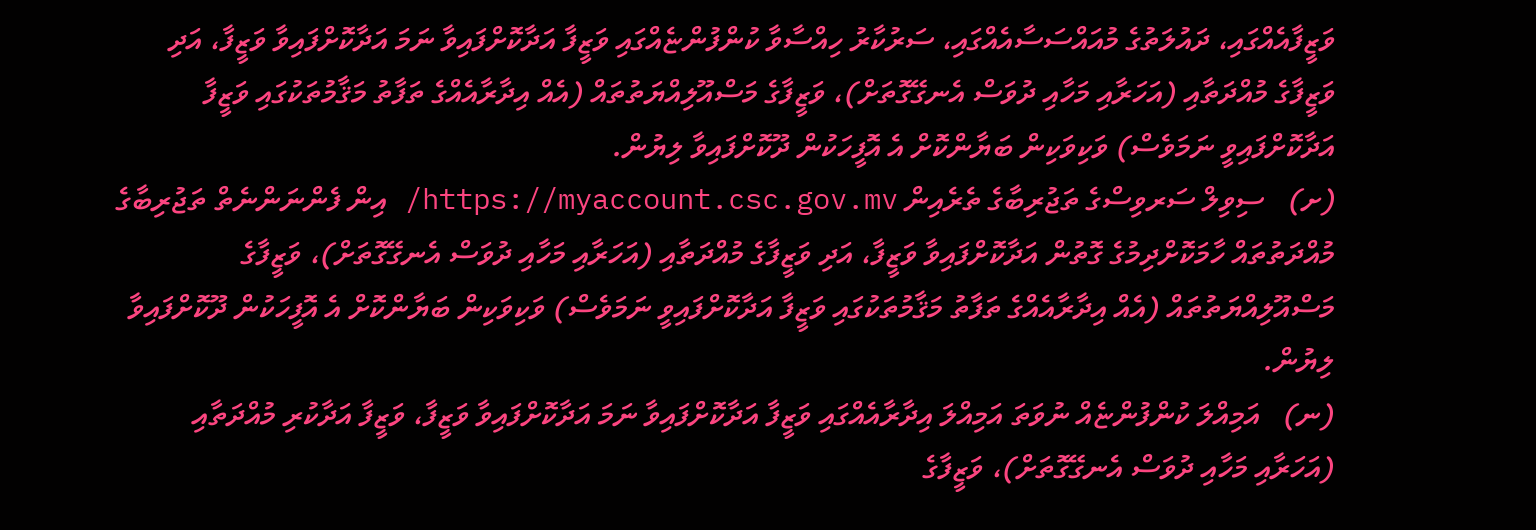ވަޒީފާއެއްގައި، ދައުލަތުގެ މުއައްސަސާއެއްގައި، ސަރުކާރު ހިއްސާވާ ކުންފުންޏެއްގައި ވަޒީފާ އަދާކޮށްފައިވާ ނަމަ އަދާކޮށްފައިވާ ވަޒީފާ، އަދި ވަޒީފާގެ މުއްދަތާއި (އަހަރާއި މަހާއި ދުވަސް އެނގޭގޮތަށް)، ވަޒީފާގެ މަސްއޫލިއްޔަތުތައް (އެއް އިދާރާއެއްގެ ތަފާތު މަޤާމުތަކުގައި ވަޒީފާ އަދާކޮށްފައިވީ ނަމަވެސް) ވަކިވަކިން ބަޔާންކޮށް އެ އޮފީހަކުން ދޫކޮށްފައިވާ ލިޔުން.
(ށ)   ސިވިލް ސަރވިސްގެ ތަޖުރިބާގެ ތެރެއިން https://myaccount.csc.gov.mv/ އިން ފެންނަންނެތް ތަޖުރިބާގެ މުއްދަތުތައް ހާމަކޮށްދިމުގެ ގޮތުން އަދާކޮށްފައިވާ ވަޒީފާ، އަދި ވަޒީފާގެ މުއްދަތާއި (އަހަރާއި މަހާއި ދުވަސް އެނގޭގޮތަށް)، ވަޒީފާގެ މަސްއޫލިއްޔަތުތައް (އެއް އިދާރާއެއްގެ ތަފާތު މަޤާމުތަކުގައި ވަޒީފާ އަދާކޮށްފައިވީ ނަމަވެސް) ވަކިވަކިން ބަޔާންކޮށް އެ އޮފީހަކުން ދޫކޮށްފައިވާ ލިޔުން.
(ނ)   އަމިއްލަ ކުންފުންޏެއް ނުވަތަ އަމިއްލަ އިދާރާއެއްގައި ވަޒީފާ އަދާކޮށްފައިވާ ނަމަ އަދާކޮށްފައިވާ ވަޒީފާ، ވަޒީފާ އަދާކުރި މުއްދަތާއި (އަހަރާއި މަހާއި ދުވަސް އެނގޭގޮތަށް)، ވަޒީފާގެ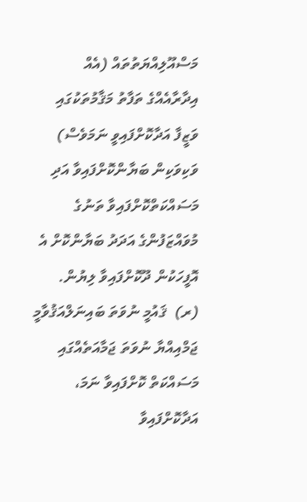މަސްއޫލިއްޔަތުތައް (އެއް އިދާރާއެއްގެ ތަފާތު މަޤާމުތަކުގައި ވަޒީފާ އަދާކޮށްފައިވީ ނަމަވެސް) ވަކިވަކިން ބަޔާންކޮށްފައިވާ އަދި މަސައްކަތްކޮށްފައިވާ ތަނުގެ މުވައްޒަފުންގެ އަދަދު ބަޔާންކޮށް އެ އޮފީހަކުން ދޫކޮށްފައިވާ ލިޔުން.
(ރ)  ޤައުމީ ނުވަތަ ބައިނަލްއަޤުވާމީ ޖަމްއިއްޔާ ނުވަތަ ޖަމާއަތެއްގައި މަސައްކަތް ކޮށްފައިވާ ނަމަ، އަދާކޮށްފައިވާ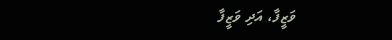ވަޒީފާ، އަދި ވަޒީފާ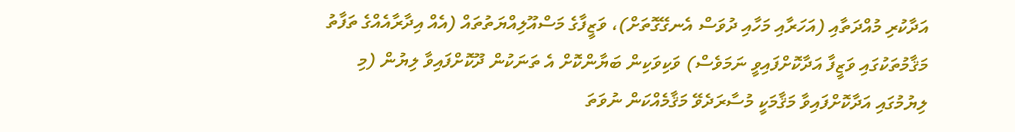އަދާކުރި މުއްދަތާއި (އަހަރާއި މަހާއި ދުވަސް އެނގޭގޮތަށް)، ވަޒީފާގެ މަސްއޫލިއްޔަތުތައް (އެއް އިދާރާއެއްގެ ތަފާތު މަޤާމުތަކުގައި ވަޒީފާ އަދާކޮށްފައިވީ ނަމަވެސް) ވަކިވަކިން ބަޔާންކޮށް އެ ތަނަކުން ދޫކޮށްފައިވާ ލިޔުން (މި ލިޔުމުގައި އަދާކޮށްފައިވާ މަޤާމަކީ މުސާރަދެވޭ މަޤާމެއްކަން ނުވަތަ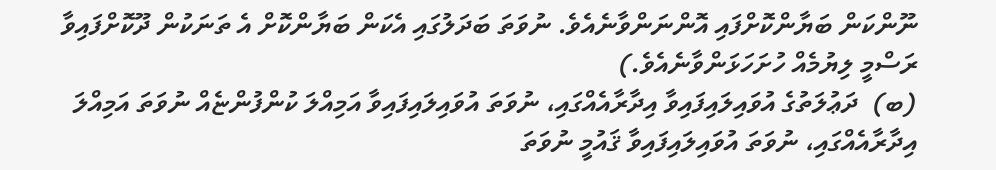ނޫންކަން ބަޔާންކޮށްފައި އޮންނަންވާނެއެވެ. ނުވަތަ ބަދަލުގައި އެކަން ބަޔާންކޮށް އެ ތަނަކުން ދޫކޮށްފައިވާ ރަސްމީ ލިޔުމެއް ހުށަހަޅަންވާނެއެވެ.)
(ބ)  ދަޢުލަތުގެ އުވައިލައިފައިވާ އިދާރާއެއްގައި، ނުވަތަ އުވައިލައިފައިވާ އަމިއްލަ ކުންފުންޏެއް ނުވަތަ އަމިއްލަ އިދާރާއެއްގައި، ނުވަތަ އުވައިލައިފައިވާ ޤައުމީ ނުވަތަ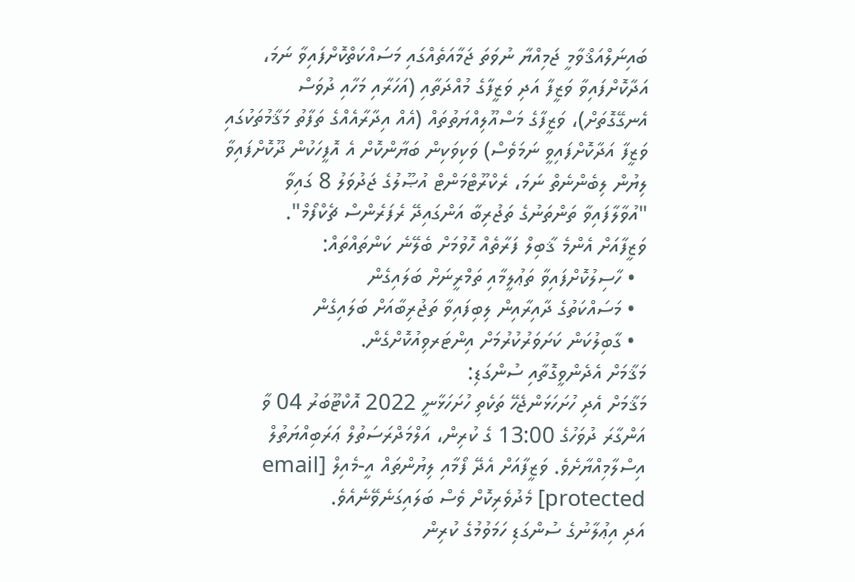ބައިނަލްއަޤްވާމީ ޖަމިއްޔާ ނުވަތަ ޖަމާއަތެއްގައި މަސައްކަތްކޮށްފައިވާ ނަމަ، އަދާކޮށްފައިވާ ވަޒީފާ އަދި ވަޒީފާގެ މުއްދަތާއި (އަހަރާއި މަހާއި ދުވަސް އެނގޭގޮތަށް)، ވަޒީފާގެ މަސްއޫލިއްޔަތުތައް (އެއް އިދާރާއެއްގެ ތަފާތު މަޤާމުތަކުގައި ވަޒީފާ އަދާކޮށްފައިވީ ނަމަވެސް) ވަކިވަކިން ބަޔާންކޮށް އެ އޮފީހަކުން ދޫކޮށްފައިވާ ލިޔުން ލިބެންނެތް ނަމަ، ރެކްރޫޓްމަންޓް އުޞޫލުގެ ޖަދުވަލު 8 ގައިވާ "އުވާލާފައިވާ ތަންތަނުގެ ތަޖުރިބާ އަންގައިދޭ ރެފަރެންސް ޗެކްފޯމް".
ވަޒީފާއަށް އެންމެ ޤާބިލް ފަރާތެއް ހޮވުމަށް ބެލޭނެ ކަންތައްތައް:
  • ހާސިލުކޮށްފައިވާ ތަޢުލީމާއި ތަމްރީނަށް ބަލައިގެން
  • މަސައްކަތުގެ ދާއިރާއިން ލިބިފައިވާ ތަޖުރިބާއަށް ބަލައިގެން
  • ގާބިލުކަން ކަށަވަރުކުރުމަށް އިންޓަރވިއުކޮށްގެން.
މަޤާމަށް އެދެންވީގޮތާއި ސުންގަޑި:
މަޤާމަށް އެދި ހުށަހަޅަންޖެހޭ ތަކެތި ހުށަހަޅާނީ 2022 އޮކްޓޫބަރު 04 ވާ އަންގާރަ ދުވަހުގެ 13:00 ގެ ކުރިން، އަލްމަދްރަސަތުލް ޢަރަބިއްޔަތުލް އިސްލާމިއްޔާށެވެ. ވަޒީފާއަށް އެދޭ ފޯމާއި ލިޔުންތައް އީ-މެއިލް [email protected] މެދުވެރިކޮށް ވެސް ބަލައިގަނެވޭނެއެވެ.
އަދި އިޢުލާނުގެ ސުންގަޑި ހަމަވުމުގެ ކުރިން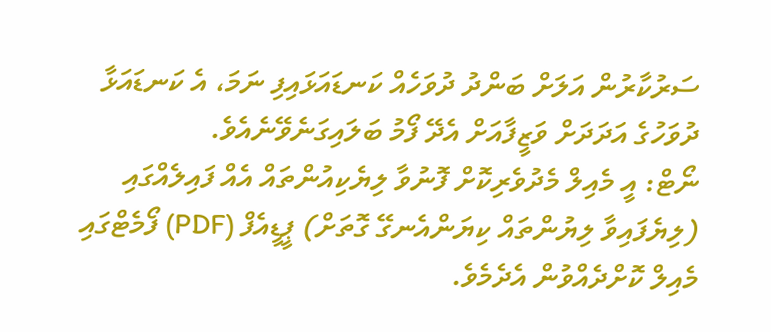ސަރުކާރުން އަލަށް ބަންދު ދުވަހެއް ކަނޑައަޅައިފި ނަމަ، އެ ކަނޑައަޅާ ދުވަހުގެ އަދަދަށް ވަޒީފާއަށް އެދޭ ފޯމު ބަލައިގަނެވޭނެއެވެ.
ނޯޓް: އީ މެއިލް މެދުވެރިކޮށް ފޮނުވާ ލިޔެކިއުންތައް އެއް ފައިލެއްގައި (ލިޔެފައިވާ ލިޔުންތައް ކިޔަންއެނގޭ ގޮތަށް) ޕީޑީއެފް (PDF) ފޯމެޓްގައި މެއިލް ކޮށްދެއްވުން އެދެމެވެ.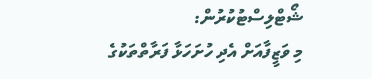ޝޯޓްލިސްޓުކުރުން:
މި ވަޒީފާއަށް އެދި ހުށަހަޅާ ފަރާތްތަކުގެ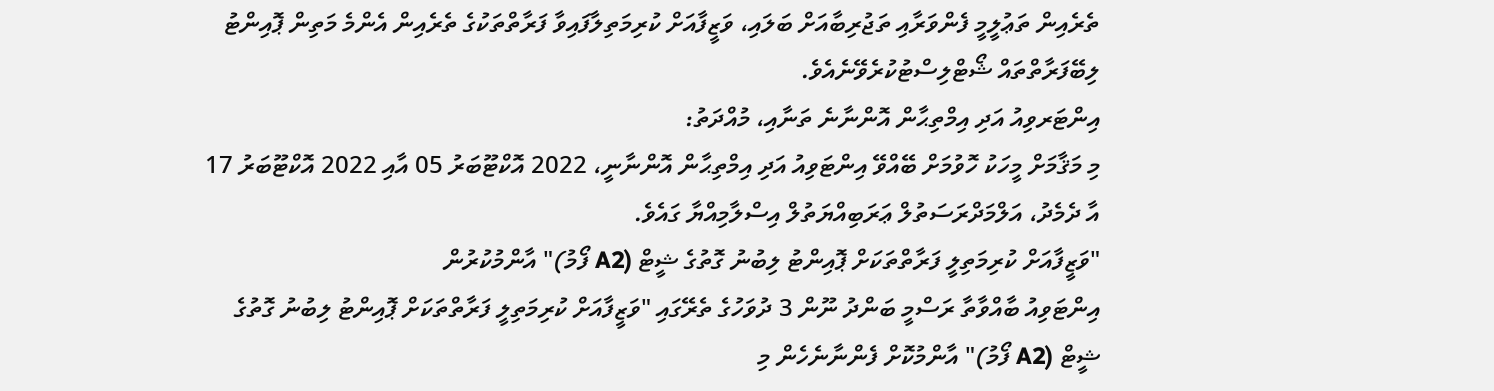ތެރެއިން ތަޢުލީމީ ފެންވަރާއި ތަޖުރިބާއަށް ބަލައި، ވަޒީފާއަށް ކުރިމަތިލާފައިވާ ފަރާތްތަކުގެ ތެރެއިން އެންމެ މަތިން ޕޮއިންޓު ލިބޭފަރާތްތައް ޝޯޓްލިސްޓުކުރެވޭނެއެވެ.
އިންޓަރވިއު އަދި އިމްތިޙާން އޮންނާނެ ތަނާއި، މުއްދަތު:
މި މަޤާމަށް މީހަކު ހޮވުމަށް ބޭއްވޭ އިންޓަވިއު އަދި އިމްތިޙާން އޮންނާނީ، 2022 އޮކްޓޫބަރު 05 އާއި 2022 އޮކްޓޫބަރު 17 އާ ދެމެދު، އަލްމަދްރަސަތުލް ޢަރަބިއްޔަތުލް އިސްލާމިއްޔާ ގައެވެ.
"ވަޒީފާއަށް ކުރިމަތިލީ ފަރާތްތަކަށް ޕޮއިންޓު ލިބުނު ގޮތުގެ ޝީޓް (A2 ފޯމު)" އާންމުކުރުން
އިންޓަވިއު ބާއްވާތާ ރަސްމީ ބަންދު ނޫން 3 ދުވަހުގެ ތެރޭގައި "ވަޒީފާއަށް ކުރިމަތިލީ ފަރާތްތަކަށް ޕޮއިންޓު ލިބުނު ގޮތުގެ ޝީޓް (A2 ފޯމު)" އާންމުކޮށް ފެންނާނެހެން މި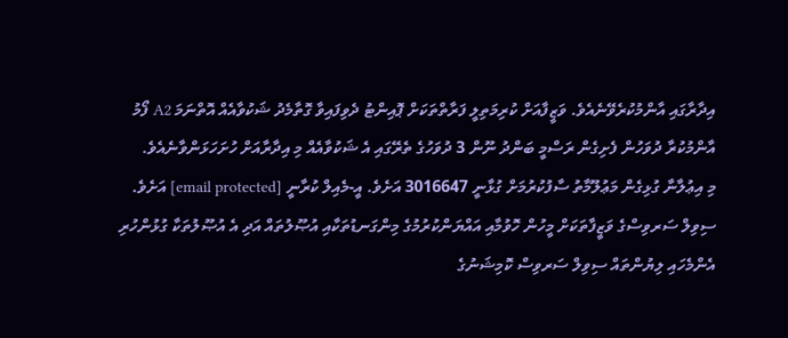އިދާރާގައި އާންމުކުރެވޭނެއެވެ. ވަޒީފާއަށް ކުރިމަތިލީ ފަރާތްތަކަށް ޕޮއިންޓު ދެވިފައިވާ ގޮތާމެދު ޝަކުވާއެއް އޮތްނަމަ A2 ފޯމު އާންމުކުރާ ދުވަހުން ފެށިގެން ރަސްމީ ބަންދު ނޫން 3 ދުވަހުގެ ތެރޭގައި އެ ޝަކުވާއެއް މި އިދާރާއަށް ހުށަހަޅަންވާނެއެވެ.
މި އިޢުލާނާ ގުޅިގެން މަޢުލޫމާތު ސާފުކުރުމަށް ގުޅާނީ 3016647 އަށެވެ. އީ-މެއިލް ކުރާނީ [email protected] އަށެވެ. ސިވިލް ސަރވިސްގެ ވަޒީފާތަކަށް މީހުން ހޮވުމާއި އައްޔަންކުރުމުގެ މިންގަނޑުތަކާއި އުޞޫލުތައް އަދި އެ އުޞޫލުތަކާ ގުޅުންހުރި އެންމެހައި ލިޔުންތައް ސިވިލް ސަރވިސް ކޮމިޝަނުގެ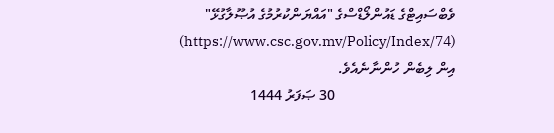ވެބްސައިޓްގެ ޑައުންލޯޑްސްގެ "އައްޔަންކުރުމުގެ އުޞޫލާގުޅޭ" (https://www.csc.gov.mv/Policy/Index/74) އިން ލިބެން ހުންނާނެއެވެ.
                                 30 ޞަފަރު 1444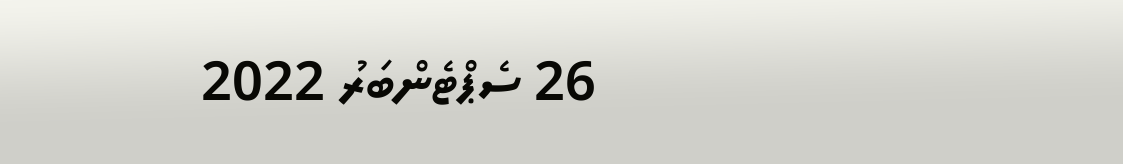26 ސެޕްޓެންބަރު 2022